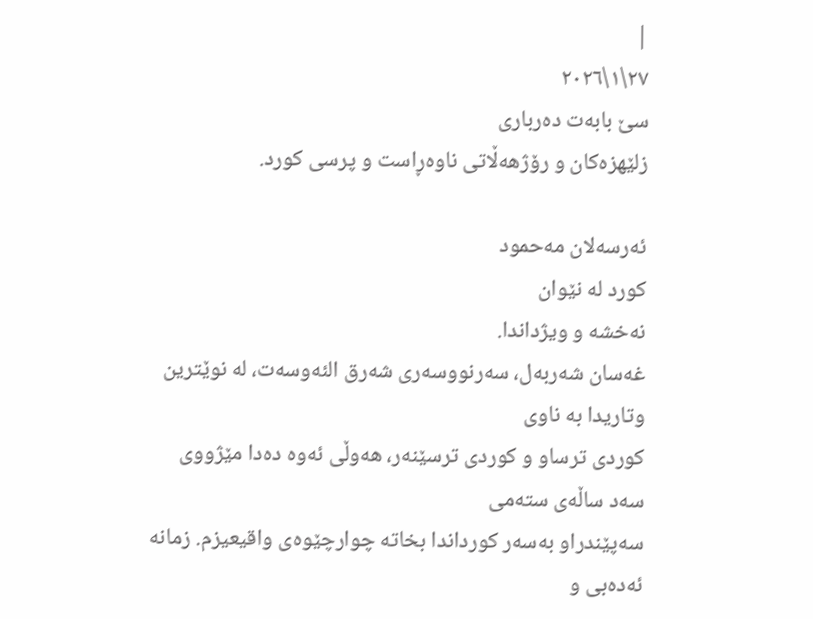|
٢٧\١\٢٠٢٦
سێ بابەت دەرباری
زلێهزەکان و رۆژهەڵاتی ناوەڕاست و پرسی کورد.

ئەرسەلان مەحمود
کورد لە نێوان
نەخشە و ویژداندا.
غەسان شەربەل، سەرنووسەری شەرق الئەوسەت، لە نوێترین وتاریدا بە ناوی
کوردی ترساو و کوردی ترسێنەر، هەوڵی ئەوە دەدا مێژووی سەد ساڵەی ستەمی
سەپێندراو بەسەر کورداندا بخاتە چوارچێوەی واقیعیزم. زمانە ئەدەبی و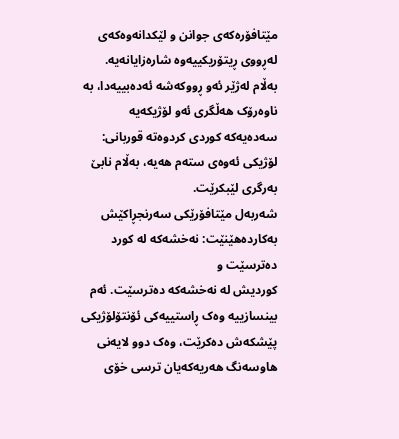مێتافۆرەکەی جوانن و لێکدانەوەکەی لەڕووی ڕیتۆریکییەوە شارەزایانەیە.
بەڵام لەژێر ئەو ڕووکەشە ئەدەبییەدا، بە ناوەرۆک هەڵگری ئەو لۆژیکەیە
سەدەیەکە کوردی کردوەتە قوربانی: لۆژیکی ئەوەی ستەم هەیە، بەڵام نابێ
بەرگری لێبکرێت.
شەربەل مێتافۆرێکی سەرنجڕاکێش بەکاردەهێنێت: نەخشەکە لە کورد دەترسێت و
کوردیش لە نەخشەکە دەترسێت. ئەم بینسازییە وەک ڕاستییەکی ئۆنتۆلۆژیکی
پێشکەش دەکرێت، وەک دوو لایەنی هاوسەنگ هەریەکەیان ترسی خۆی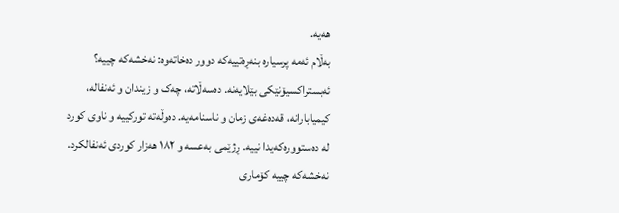هەیە.
بەڵام ئەمە پرسیارە بنەڕەتییەکە دوور دەخاتەوە: نەخشەکە چییە؟
ئەبستراکسیۆنێکی بێلایەنە. دەسەڵاتە، چەک و زیندان و ئەنفالە،
کیمیابارانە، قەدەغەی زمان و ناسنامەیە. دەوڵەتە تورکییە و ناوی کورد
لە دەستوورەکەیدا نییە. ڕژێمی بەعسە و ١٨٢ هەزار کوردی ئەنفالکرد.
نەخشەکە چییە کۆماری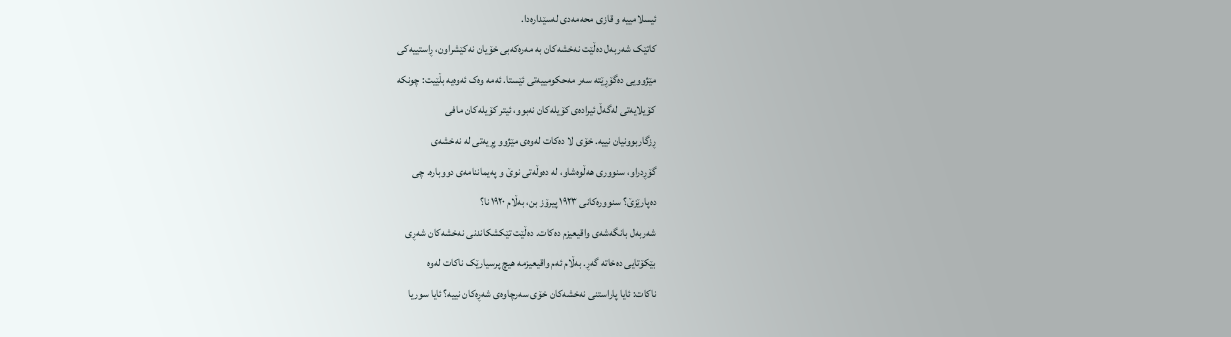ئیسلامییە و قازی محەمەدی لەسێدارەدا.
کاتێک شەربەل دەڵێت نەخشەکان بە مەرەکەبی خۆیان نەکێشراون، ڕاستییەکی
مێژوویی دەگۆڕێتە سەر مەحکومییەتی ئێستا. ئەمە وەک ئەوەیە بڵێیت: چونکە
کۆیلایەتی لەگەڵ ئیرادەی کۆیلەکان نەبوو، ئیتر کۆیلەکان مافی
ڕزگاربوونیان نییە. خۆی لا دەکات لەوەی مێژوو پڕیەتی لە نەخشەی
گۆڕدراو، سنووری هەڵوەشاو، لە دەوڵەتی نوێ و پەیماننامەی دووبارە. چی
دەپارێزێ؟ سنوورەکانی ١٩٢٣ پیرۆز بن، بەڵام ١٩٢٠ نا؟
شەربەل بانگەشەی واقیعیزم دەکات. دەڵێت تێکشکاندنی نەخشەکان شەڕی
بێکۆتایی دەخاتە گەڕ. بەڵام ئەم واقیعیزمە هیچ پرسیارێک ناکات لەوە
ناکات: ئایا پاراستنی نەخشەکان خۆی سەرچاوەی شەڕەکان نییە؟ ئایا سوریا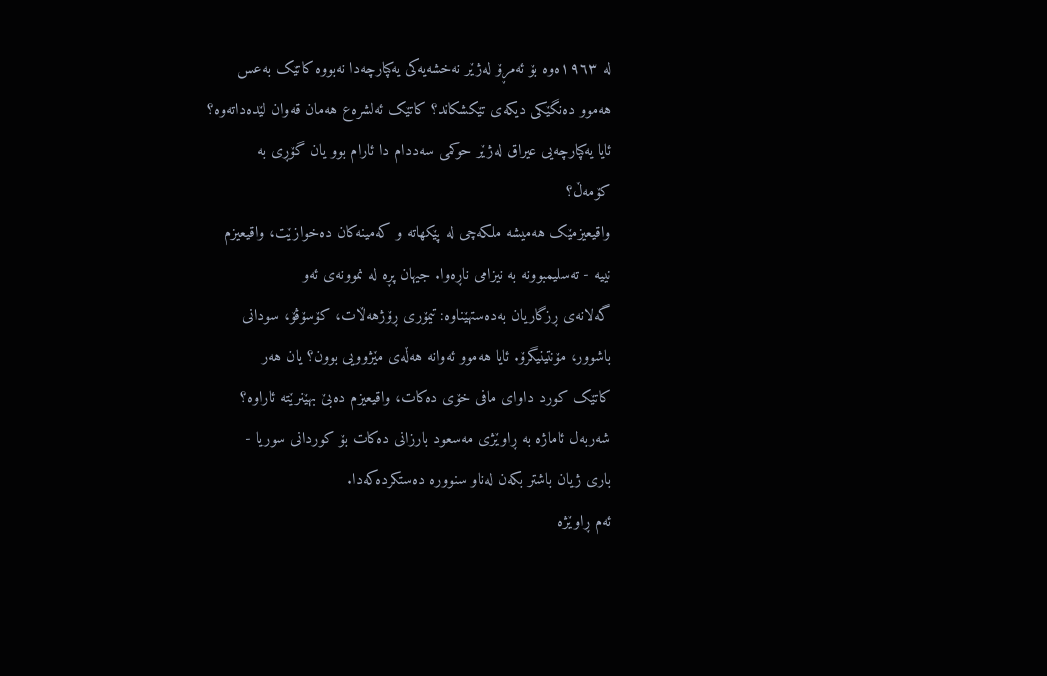لە ١٩٦٣ەوە بۆ ئەمڕۆ لەژێر نەخشەیەکی یەکپارچەدا نەبووە کاتێک بەعس
هەموو دەنگێکی دیکەی تێکشکاند؟ کاتێک ئەلشرەع هەمان قەوان لێدەداتەوە؟
ئایا یەکپارچەیی عیراق لەژێر حوکمی سەددام دا ئارام بوو یان گۆڕی بە
کۆمەڵ؟
واقیعیزمێک هەمیشە ملکەچی لە پێکهاتە و کەمینەکان دەخوازێت، واقیعیزم
نییە - تەسلیمبوونە بە نیزامی ناڕەوا. جیهان پڕە لە نموونەی ئەو
گەلانەی ڕزگاریان بەدەستهێناوە: تیمۆری ڕۆژهەڵات، کۆسۆڤۆ، سودانی
باشوور، مۆنتینیگرۆ. ئایا هەموو ئەوانە هەڵەی مێژوویی بوون؟ یان هەر
کاتێک کورد داوای مافی خۆی دەکات، واقیعیزم دەبێ بهێنرێتە ئاراوە؟
شەربەل ئاماژە بە ڕاوێژی مەسعود بارزانی دەکات بۆ کوردانی سوریا -
باری ژیان باشتر بکەن لەناو سنوورە دەستکردەکەدا.
ئەم ڕاوێژە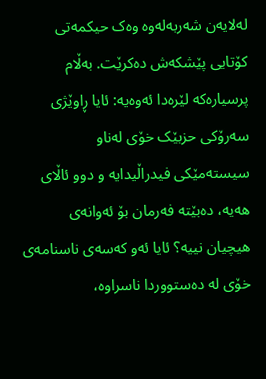لەلایەن شەربەلەوە وەک حیکمەتی کۆتایی پێشکەش دەکرێت. بەڵام
پرسیارەکە لێرەدا ئەوەیە: ئایا ڕاوێژی سەرۆکی حزبێک خۆی لەناو
سیستەمێکی فیدراڵیدایە و دوو ئاڵای هەیە، دەبێتە فەرمان بۆ ئەوانەی
هیچیان نییە؟ ئایا ئەو کەسەی ناسنامەی خۆی لە دەستووردا ناسراوە،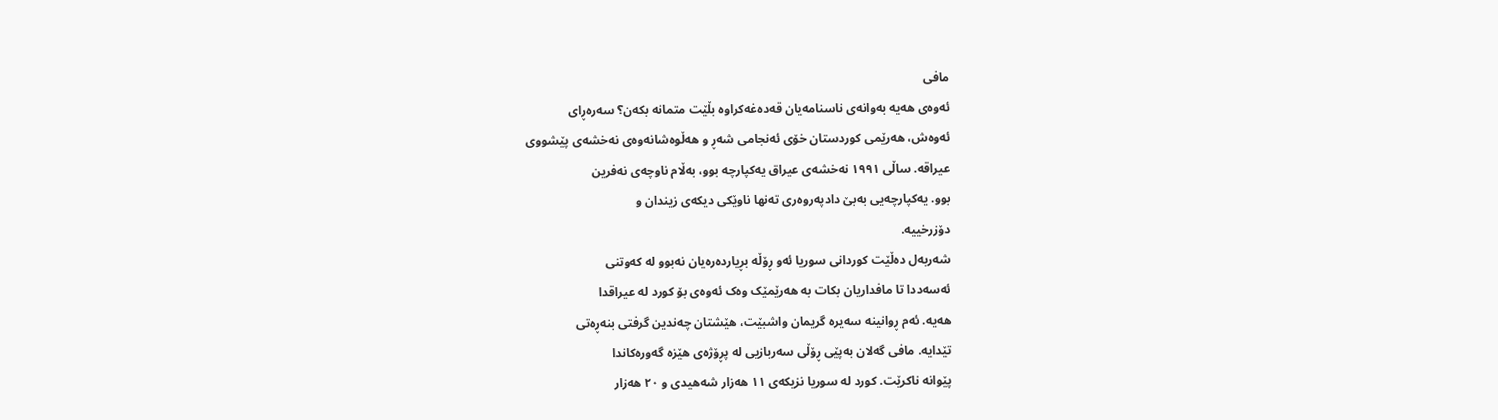مافی
ئەوەی هەیە بەوانەی ناسنامەیان قەدەغەکراوە بڵێت متمانە بکەن؟ سەرەڕای
ئەوەش، هەرێمی کوردستان خۆی ئەنجامی شەڕ و هەڵوەشانەوەی نەخشەی پێشووی
عیراقە. ساڵی ١٩٩١ نەخشەی عیراق یەکپارچە بوو، بەڵام ناوچەی نەفرین
بوو. یەکپارچەیی بەبێ دادپەروەری تەنها ناوێکی دیکەی زیندان و
دۆزرخییە.
شەربەل دەڵێت کوردانی سوریا ئەو ڕۆڵە بڕیاردەرەیان نەبوو لە کەوتنی
ئەسەددا تا مافداریان بکات بە هەرێمێک وەک ئەوەی بۆ کورد لە عیراقدا
هەیە. ئەم ڕوانینە سەیرە گریمان واشبێت، هێشتان چەندین گرفتی بنەڕەتی
تێدایە. مافی گەلان بەپێی ڕۆڵی سەربازیی لە پڕۆژەی هێزە گەورەکاندا
پێوانە ناکرێت. کورد لە سوریا نزیکەی ١١ هەزار شەهیدی و ٢٠ هەزار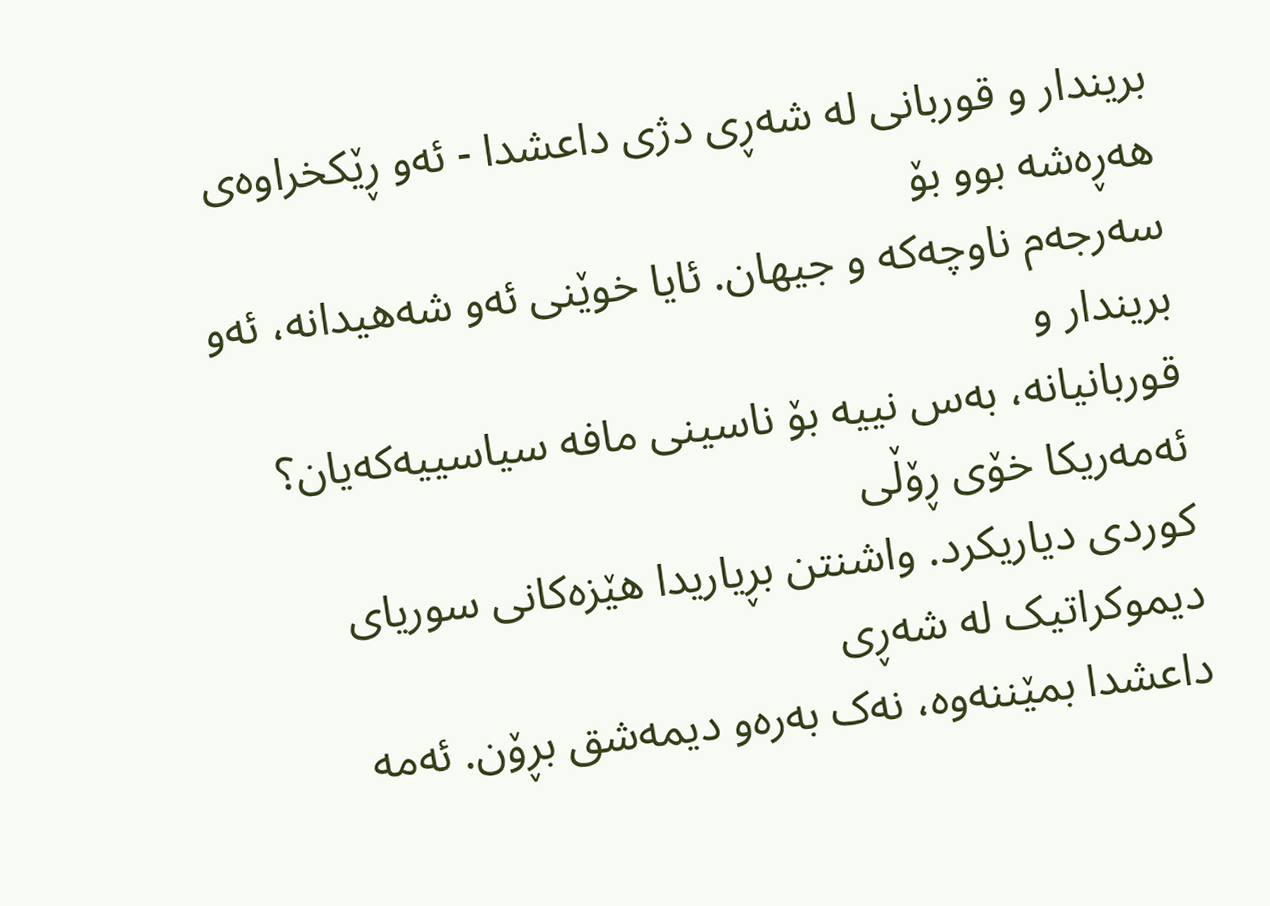بریندار و قوربانی لە شەڕی دژی داعشدا - ئەو ڕێکخراوەی هەڕەشە بوو بۆ
سەرجەم ناوچەکە و جیهان. ئایا خوێنی ئەو شەهیدانە، ئەو بریندار و
قوربانیانە، بەس نییە بۆ ناسینی مافە سیاسییەکەیان؟ ئەمەریکا خۆی ڕۆڵی
کوردی دیاریکرد. واشنتن بڕیاریدا هێزەکانی سوریای دیموکراتیک لە شەڕی
داعشدا بمێننەوە، نەک بەرەو دیمەشق بڕۆن. ئەمە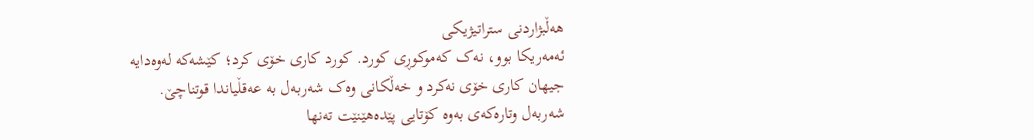هەڵبژاردنی ستراتیژیکی
ئەمەریکا بوو، نەک کەموکوڕی کورد. کورد کاری خۆی کرد؛ کێشەکە لەوەدایە
جیهان کاری خۆی نەکرد و خەڵکانی وەک شەربەل بە عەقڵیاندا قوتناچێ.
شەربەل وتارەکەی بەوە کۆتایی پێدەهێنێت تەنها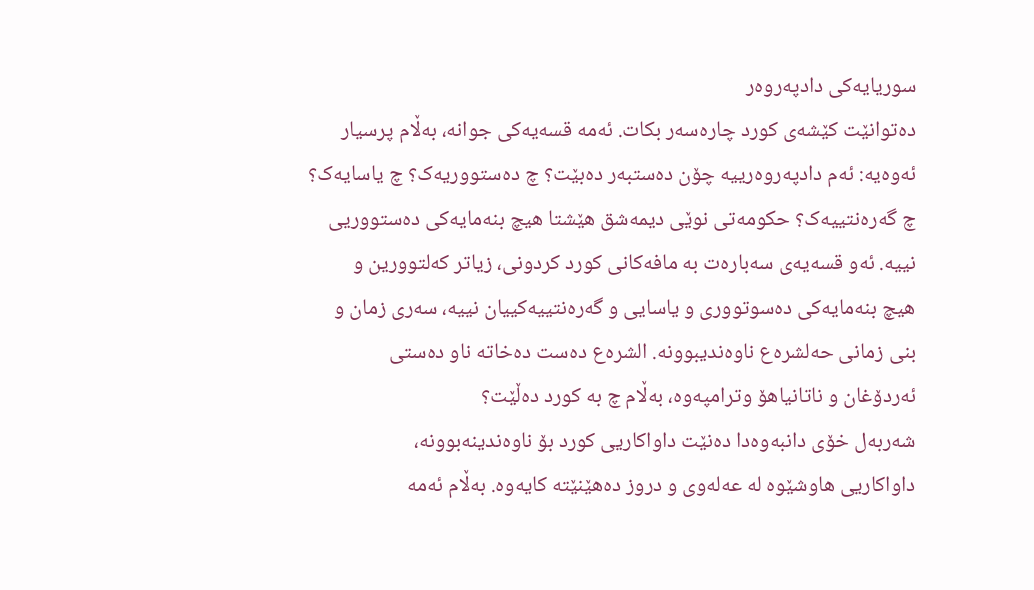سوریایەکی دادپەروەر
دەتوانێت کێشەی کورد چارەسەر بکات. ئەمە قسەیەکی جوانە، بەڵام پرسیار
ئەوەیە: ئەم دادپەروەرییە چۆن دەستبەر دەبێت؟ چ دەستووریەک؟ چ یاسایەک؟
چ گەرەنتییەک؟ حکومەتی نوێی دیمەشق هێشتا هیچ بنەمایەکی دەستووریی
نییە. ئەو قسەیەی سەبارەت بە مافەکانی کورد کردونی، زیاتر کەلتوورین و
هیچ بنەمایەکی دەسوتووری و یاسایی و گەرەنتییەکییان نییە، سەری زمان و
بنی زمانی حەلشرەع ناوەندیبوونە. الشرەع دەست دەخاتە ناو دەستی
ئەردۆغان و ناتانیاهۆ وترامپەوە، بەڵام چ بە کورد دەڵێت؟
شەربەل خۆی دانبەوەدا دەنێت داواکاریی کورد بۆ ناوەندینەبوونە،
داواکاریی هاوشێوە لە عەلەوی و دروز دەهێنێتە کایەوە. بەڵام ئەمە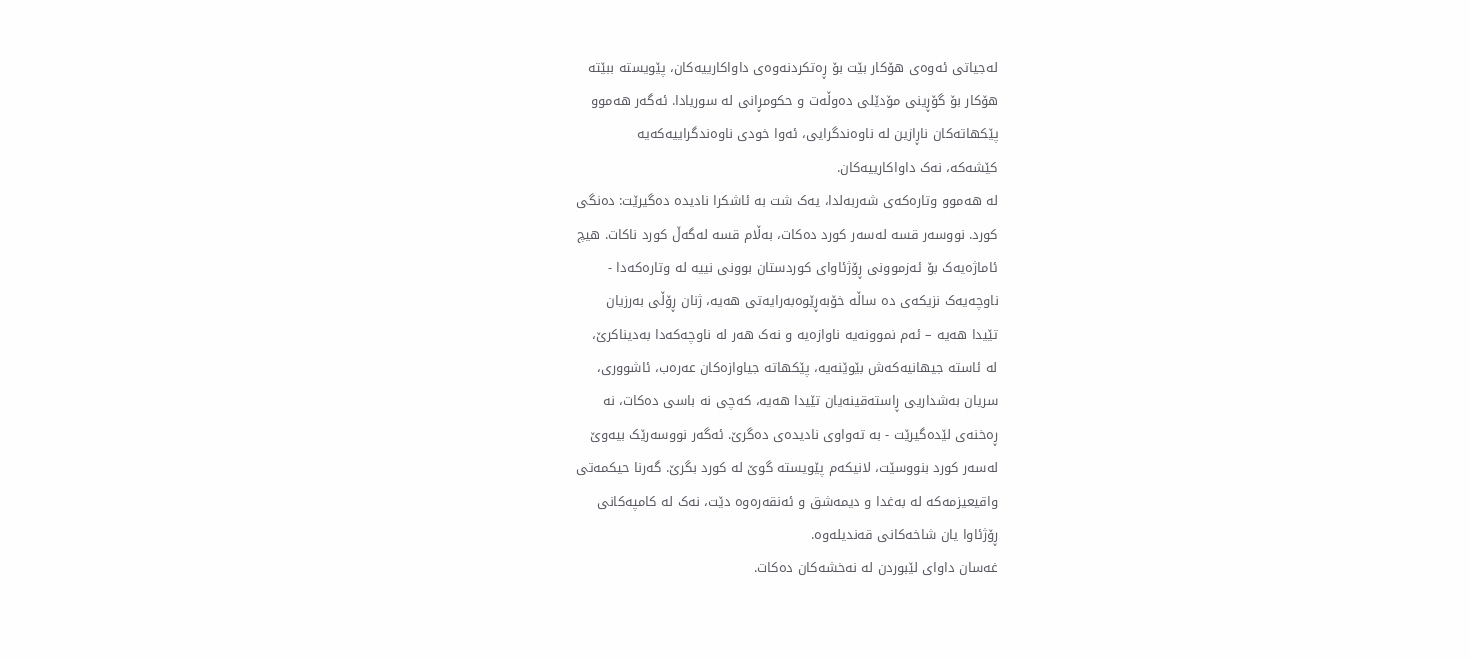لەجیاتی ئەوەی هۆکار بێت بۆ ڕەتکردنەوەی داواکارییەکان، پێویستە ببێتە
هۆکار بۆ گۆڕینی مۆدێلی دەوڵەت و حکومڕانی لە سوریادا. ئەگەر هەموو
پێکهاتەکان ناڕازین لە ناوەندگرایی، ئەوا خودی ناوەندگراییەکەیە
کێشەکە، نەک داواکارییەکان.
لە هەموو وتارەکەی شەربەلدا، یەک شت بە ئاشکرا نادیدە دەگیرێت: دەنگی
کورد. نووسەر قسە لەسەر کورد دەکات، بەڵام قسە لەگەڵ کورد ناکات. هیچ
ئاماژەیەک بۆ ئەزموونی ڕۆژئاوای کوردستان بوونی نییە لە وتارەکەدا -
ناوچەیەک نزیکەی دە ساڵە خۆبەڕێوەبەرایەتی هەیە، ژنان ڕۆڵی بەرزیان
تێیدا هەیە – ئەم نموونەیە ناوازەیە و نەک هەر لە ناوچەکەدا بەدیناکرێ،
لە ئاستە جیهانیەکەش بێوێنەیە، پێکهاتە جیاوازەکان عەرەب، ئاشووری،
سریان بەشداریی ڕاستەقینەیان تێیدا هەیە، کەچی نە باسی دەکات، نە
ڕەخنەی لێدەگیرێت - بە تەواوی نادیدەی دەگرێ. ئەگەر نووسەرێک بیەوێ
لەسەر کورد بنووسێت، لانیکەم پێویستە گوێ لە کورد بگرێ. گەرنا حیکمەتی
واقیعیزمەکە لە بەغدا و دیمەشق و ئەنقەرەوە دێت، نەک لە کامپەکانی
ڕۆژئاوا یان شاخەکانی قەندیلەوە.
غەسان داوای لێبوردن لە نەخشەکان دەکات.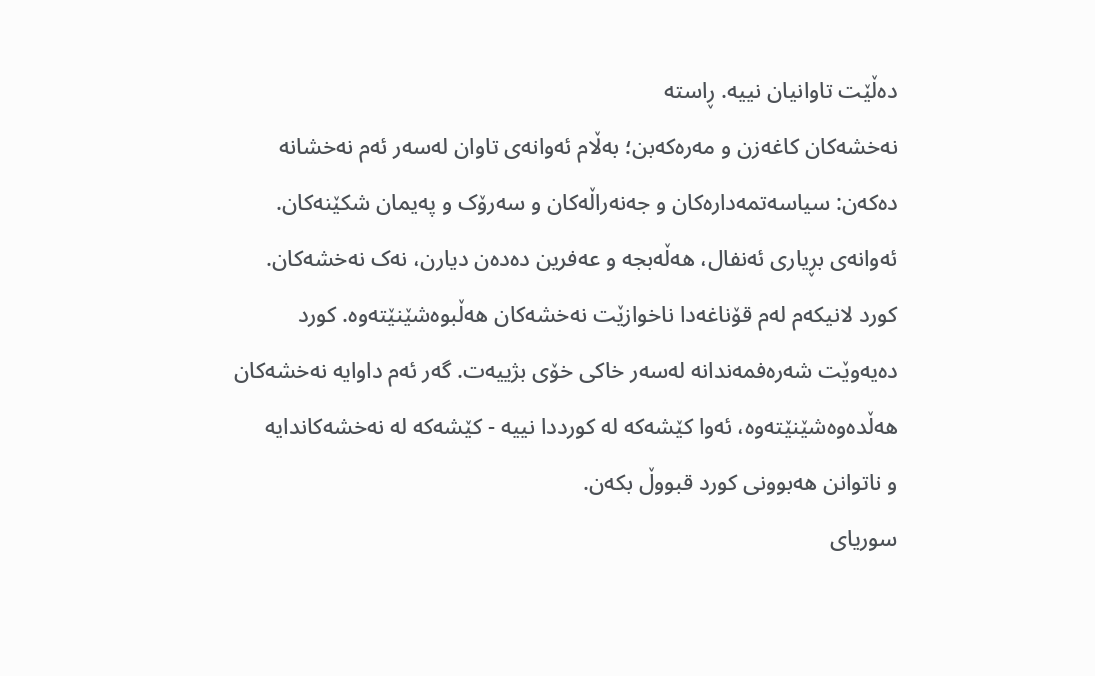دەڵێت تاوانیان نییە. ڕاستە
نەخشەکان کاغەزن و مەرەکەبن؛ بەڵام ئەوانەی تاوان لەسەر ئەم نەخشانە
دەکەن: سیاسەتمەدارەکان و جەنەراڵەکان و سەرۆک و پەیمان شکێنەکان.
ئەوانەی بڕیاری ئەنفال، هەڵەبجە و عەفرین دەدەن دیارن، نەک نەخشەکان.
کورد لانیکەم لەم قۆناغەدا ناخوازێت نەخشەکان هەڵبوەشێنێتەوە. کورد
دەیەوێت شەرەفمەندانە لەسەر خاکی خۆی بژییەت. گەر ئەم داوایە نەخشەکان
هەڵدەوەشێنێتەوە، ئەوا کێشەکە لە کورددا نییە - کێشەکە لە نەخشەکاندایە
و ناتوانن هەبوونی کورد قبووڵ بکەن.
سوریای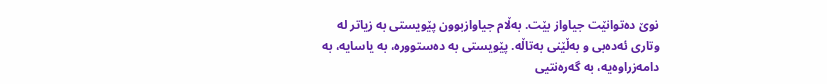نوێ دەتوانێت جیاواز بێت. بەڵام جیاوازبوون پێویستی بە زیاتر لە
وتاری ئەدەبی و بەڵێنی بەتاڵە. پێویستی بە دەستوورە، بە یاسایە، بە
دامەزراوەیە، بە گەرەنتیی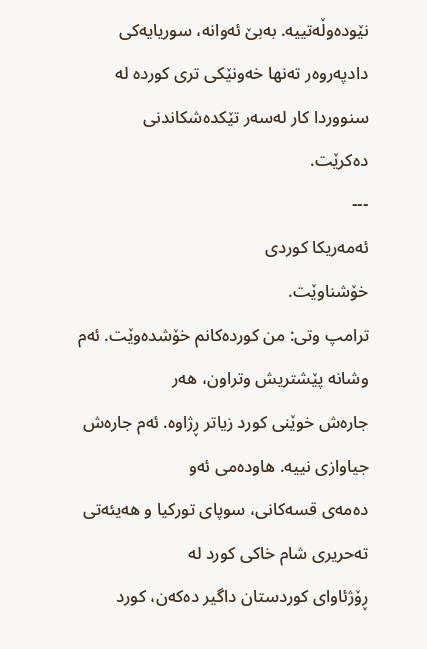نێودەوڵەتییە. بەبێ ئەوانە، سوریایەکی
دادپەروەر تەنها خەونێکی تری کوردە لە سنووردا کار لەسەر تێکدەشکاندنی
دەکرێت.
---
ئەمەریکا کوردی
خۆشناوێت.
ترامپ وتی: من کوردەکانم خۆشدەوێت. ئەم وشانە پێشتریش وتراون، هەر
جارەش خوێنی کورد زیاتر ڕژاوە. ئەم جارەش جیاوازی نییە. هاودەمی ئەو
دەمەی قسەکانی، سوپای تورکیا و هەیئەتی تەحریری شام خاکی کورد لە
ڕۆژئاوای کوردستان داگیر دەکەن، کورد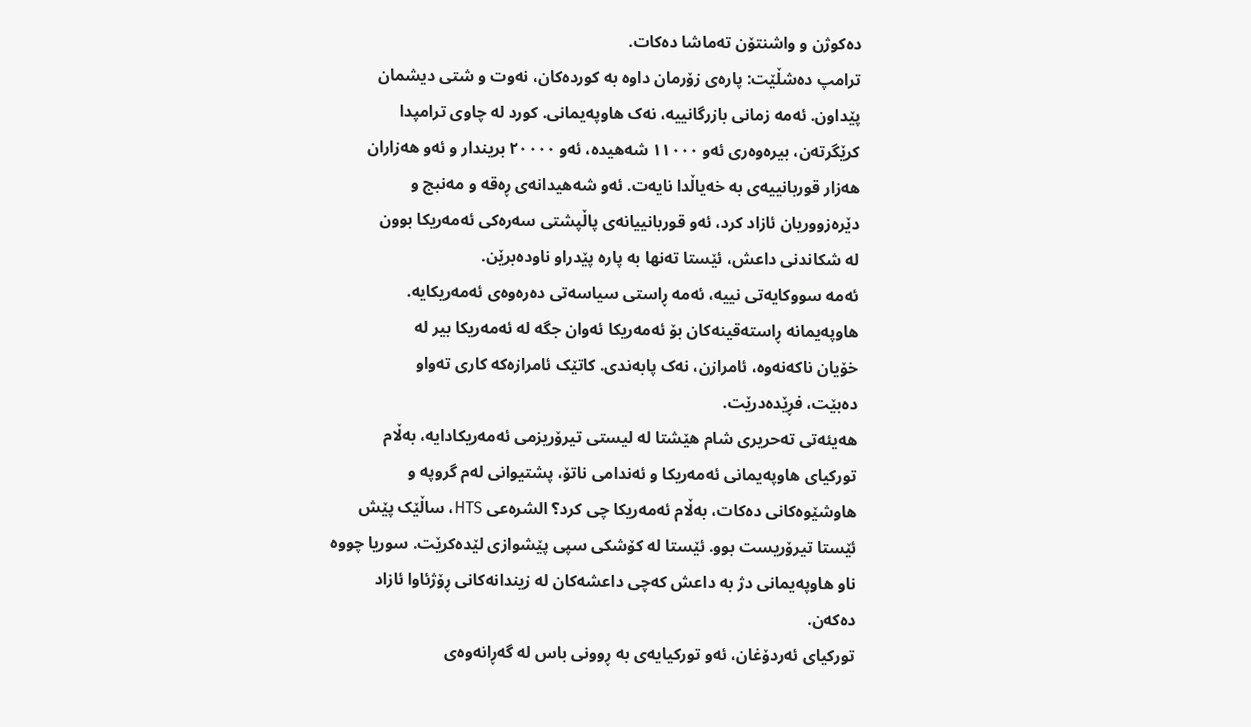دەکوژن و واشنتۆن تەماشا دەکات.
ترامپ دەشڵێت: پارەی زۆرمان داوە بە کوردەکان، نەوت و شتی دیشمان
پێداون. ئەمە زمانی بازرگانییە، نەک هاوپەیمانی. کورد لە چاوی ترامپدا
کرێگرتەن، بیرەوەری ئەو ١١٠٠٠ شەهیدە، ئەو ٢٠٠٠٠ بریندار و ئەو هەزاران
هەزار قوربانییەی بە خەیاڵدا نایەت. ئەو شەهیدانەی ڕەقە و مەنبج و
دێرەزووریان ئازاد کرد، ئەو قوربانییانەی پاڵپشتی سەرەکی ئەمەریکا بوون
لە شکاندنی داعش، ئێستا تەنها بە پارە پێدراو ناودەبرێن.
ئەمە سووکایەتی نییە، ئەمە ڕاستی سیاسەتی دەرەوەی ئەمەریکایە.
هاوپەیمانە ڕاستەقینەکان بۆ ئەمەریکا ئەوان جگە لە ئەمەریکا بیر لە
خۆیان ناکەنەوە، ئامرازن، نەک پابەندی. کاتێک ئامرازەکە کاری تەواو
دەبێت، فڕێدەدرێت.
هەیئەتی تەحریری شام هێشتا لە لیستی تیرۆریزمی ئەمەریکادایە، بەڵام
تورکیای هاوپەیمانی ئەمەریکا و ئەندامی ناتۆ، پشتیوانی لەم گروپە و
هاوشێوەکانی دەکات، بەڵام ئەمەریکا چی کرد؟ الشرەعی HTS، ساڵێک پێش
ئێستا تیرۆریست بوو. ئێستا لە کۆشکی سپی پێشوازی لێدەکرێت. سوریا چووە
ناو هاوپەیمانی دژ بە داعش کەچی داعشەکان لە زیندانەکانی ڕۆژئاوا ئازاد
دەکەن.
تورکیای ئەردۆغان، ئەو تورکیایەی بە ڕوونی باس لە گەڕانەوەی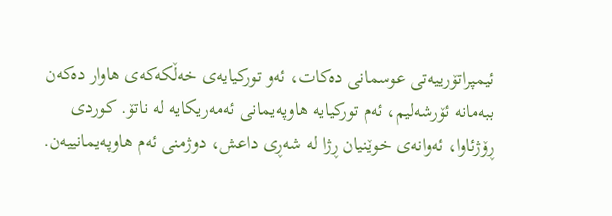ئیمپراتۆرییەتی عوسمانی دەکات، ئەو تورکیایەی خەڵکەکەی هاوار دەکەن
ببەمانە ئۆرشەلیم، ئەم تورکیایە هاوپەیمانی ئەمەریکایە لە ناتۆ. کوردی
ڕۆژئاوا، ئەوانەی خوێنیان ڕژا لە شەڕی داعش، دوژمنی ئەم هاوپەیمانییەن.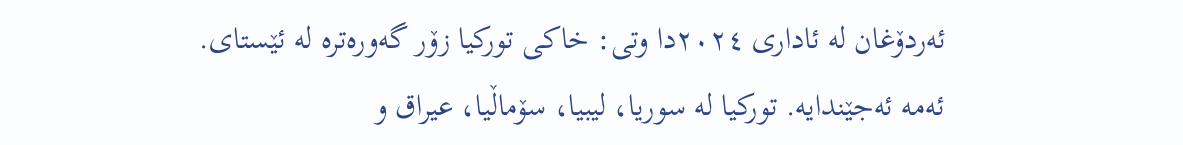ئەردۆغان لە ئاداری ٢٠٢٤دا وتی: خاکی تورکیا زۆر گەورەترە لە ئێستای.
ئەمە ئەجێندایە. تورکیا لە سوریا، لیبیا، سۆماڵیا، عیراق و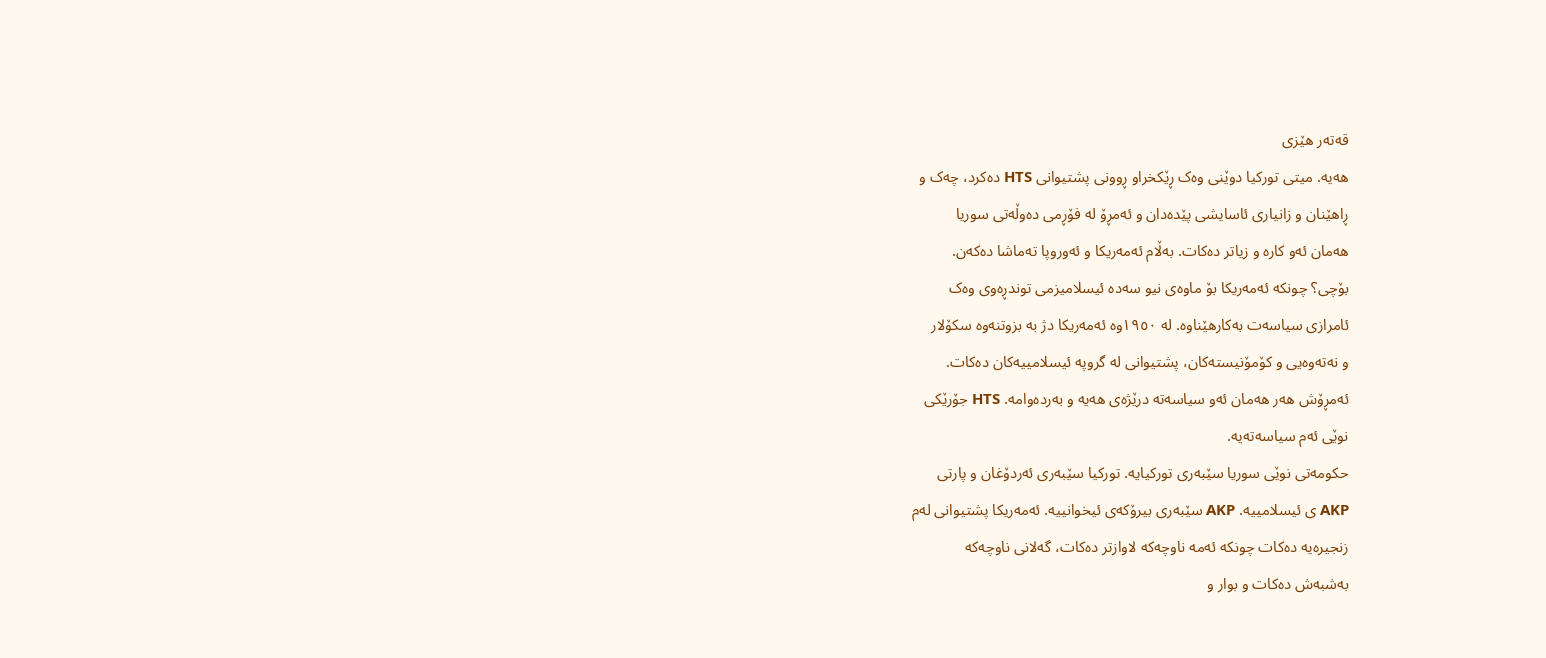قەتەر هێزی
هەیە. میتی تورکیا دوێنی وەک ڕێکخراو ڕوونی پشتیوانی HTS دەکرد، چەک و
ڕاهێنان و زانیاری ئاسایشی پێدەدان و ئەمڕۆ لە فۆڕمی دەوڵەتی سوریا
هەمان ئەو کارە و زیاتر دەکات. بەڵام ئەمەریکا و ئەوروپا تەماشا دەکەن.
بۆچی؟ چونکە ئەمەریکا بۆ ماوەی نیو سەدە ئیسلامیزمی توندڕەوی وەک
ئامرازی سیاسەت بەکارهێناوە. لە ١٩٥٠وە ئەمەریکا دژ بە بزوتنەوە سکۆلار
و نەتەوەیی و کۆمۆنیستەکان، پشتیوانی لە گروپە ئیسلامییەکان دەکات.
ئەمڕۆش هەر هەمان ئەو سیاسەتە درێژەی هەیە و بەردەوامە. HTS جۆرێکی
نوێی ئەم سیاسەتەیە.
حکومەتی نوێی سوریا سێبەری تورکیایە. تورکیا سێبەری ئەردۆغان و پارتی
AKP ی ئیسلامییە. AKP سێبەری بیرۆکەی ئیخوانییە. ئەمەریکا پشتیوانی لەم
زنجیرەیە دەکات چونکە ئەمە ناوچەکە لاوازتر دەکات، گەلانی ناوچەکە
بەشبەش دەکات و بوار و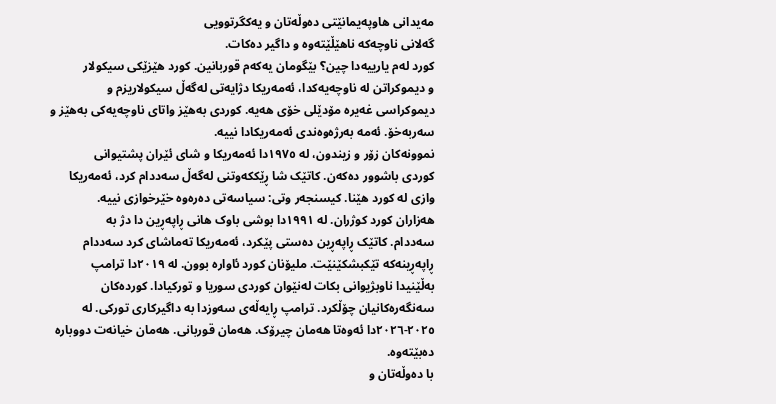مەیدانی هاوپەیمانێتی دەوڵەتان و یەکگرتوویی
گەلانی ناوچەکە ناهێڵێتەوە و داگیر دەکات.
کورد لەم یارییەدا چین؟ بێگومان یەکەم قوربانین. کورد هێزێکی سیکولار
و دیموکراتن لە ناوچەیەکدا، ئەمەریکا دژایەتی لەگەڵ سیکولاریزم و
دیموکراسی غەیرە مۆدێلی خۆی هەیە. کوردی بەهێز واتای ناوچەیەکی بەهێز و
سەربەخۆ. ئەمە بەرژەوەندی ئەمەریکادا نییە.
نموونەکان زۆر و زیندون، لە ١٩٧٥دا ئەمەریکا و شای ئێران پشتیوانی
کوردی باشوور دەکەن. کاتێک شا ڕێککەوتنی لەگەڵ سەددام کرد، ئەمەریکا
وازی لە کورد هێنا. کیسنجەر وتی: سیاسەتی دەرەوە خێرخوازی نییە.
هەزاران کورد کوژران. لە ١٩٩١دا بوشی باوک هانی ڕاپەڕین دا دژ بە
سەددام. کاتێک ڕاپەڕین دەستی پێکرد، ئەمەریکا تەماشای کرد سەددام
ڕاپەڕینەکە تێکبشکێنێت. ملیۆنان کورد ئاوارە بوون. لە ٢٠١٩دا ترامپ
بەڵێنیدا ناوبژیوانی بکات لەنێوان کوردی سوریا و تورکیادا. کوردەکان
سەنگەرەکانیان چۆڵکرد. ترامپ ڕایەڵەی سەوزدا بە داگیرکاری تورکی. لە
٢٠٢٥-٢٠٢٦دا ئەوەتا هەمان چیرۆک. هەمان قوربانی. هەمان خیانەت دووبارە
دەبێتەوە.
با دەوڵەتان و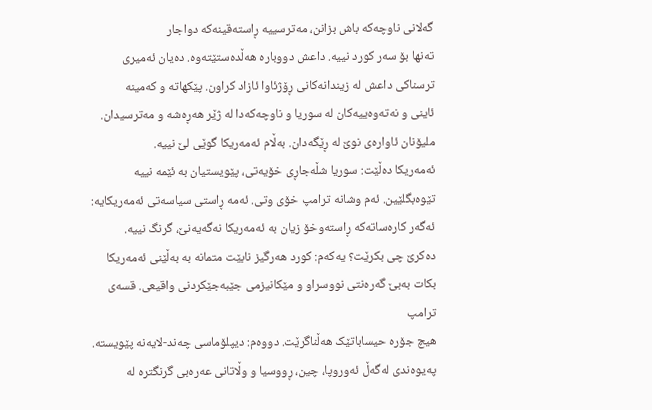گەلانی ناوچەکە باش بزانن، مەترسییە ڕاستەقینەکە دواجار
تەنها بۆ سەر کورد نییە. داعش دووبارە هەڵدەستێتەوە. دەیان ئەمیری
ترسناکی داعش لە زیندانەکانی ڕۆژئاوا ئازاد کراون. پێکهاتە و کەمینە
ئاینی و نەتەوەییەکان لە سوریا و ناوچەکەدا لە ژێر هەڕەشە و مەترسیدان.
ملیۆنان ئاوارەی نوێ لە ڕێگەدان. بەڵام ئەمەریکا گوێی لێ نییە.
ئەمەریکا دەڵێت: سوریا شڵەجاڕی خۆیەتی، پێویستیان بە ئێمە نییە
تێوەبگلێین. ئەم وشانە ترامپ خۆی وتی. ئەمە ڕاستی سیاسەتی ئەمەریکایە:
ئەگەر کارەساتەکە ڕاستەوخۆ زیان بە ئەمەریکا نەگەیەنێ، گرنگ نییە.
دەکرێ چی بکرێت؟ یەکەم: کورد هەرگیز نابێت متمانە بە بەڵێنی ئەمەریکا
بکات بەبێ گەرەنتی نووسراو و مێکانیزمی جێبەجێکردنی واقیعی. قسەی ترامپ
هیچ جۆرە حیساباتێک هەڵناگرێت. دووەم: دیپلۆماسی چەند-لایەنە پێویستە.
پەیوەندی لەگەڵ ئەوروپا، چین، ڕووسیا و وڵاتانی عەرەبی گرنگترە لە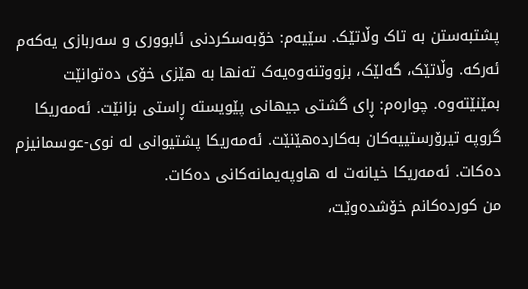پشتبەستن بە تاک وڵاتێک. سێیەم: خۆبەسکردنی ئابووری و سەربازی یەکەم
ئەرکە. وڵاتێک، گەلێک، بزووتنەوەیەک تەنها بە هێزی خۆی دەتوانێت
بمێنێتەوە. چوارەم: ڕای گشتی جیهانی پێویستە ڕاستی بزانێت. ئەمەریکا
گروپە تیرۆرستییەکان بەکاردەهێنێت. ئەمەریکا پشتیوانی لە نوی-عوسمانیزم
دەکات. ئەمەریکا خیانەت لە هاوپەیمانەکانی دەکات.
من کوردەکانم خۆشدەوێت،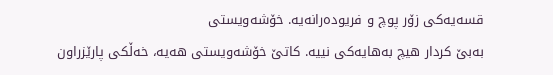قسەیەکی زۆر پوچ و فریودەرانەیە. خۆشەویستی
بەبێ کردار هیچ بەهایەکی نییە. کاتێ خۆشەویستی هەیە، خەڵکی پارێزراون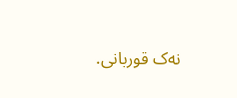نەک قوربانی.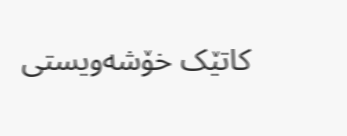کاتێک خۆشەویستی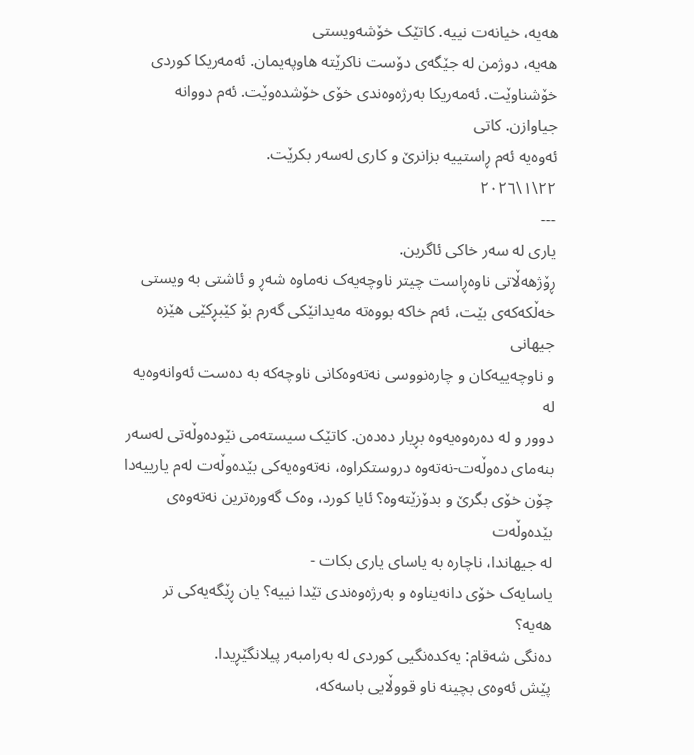هەیە، خیانەت نییە. کاتێک خۆشەویستی
هەیە، دوژمن لە جێگەی دۆست ناکرێتە هاوپەیمان. ئەمەریکا کوردی
خۆشناوێت. ئەمەریکا بەرژەوەندی خۆی خۆشدەوێت. ئەم دووانە جیاوازن. کاتی
ئەوەیە ئەم ڕاستییە بزانرێ و کاری لەسەر بکرێت.
٢٢\١\٢٠٢٦
---
یاری لە سەر خاکی ئاگرین.
ڕۆژهەڵاتی ناوەڕاست چیتر ناوچەیەک نەماوە شەڕ و ئاشتی بە ویستی
خەڵکەکەی بێت، ئەم خاکە بووەتە مەیدانێکی گەرم بۆ کێبڕکێی هێزە جیهانی
و ناوچەییەکان و چارەنووسی نەتەوەکانی ناوچەکە بە دەست ئەوانەوەیە لە
دوور و لە دەرەوەیەوە بڕیار دەدەن. کاتێک سیستەمی نێودەوڵەتی لەسەر
بنەمای دەوڵەت-نەتەوە دروستکراوە، نەتەوەیەکی بێدەوڵەت لەم یارییەدا
چۆن خۆی بگرێ و بدۆزێتەوە؟ ئایا کورد، وەک گەورەترین نەتەوەی بێدەوڵەت
لە جیهاندا، ناچارە بە یاسای یاری بکات -
یاسایەک خۆی دانەیناوە و بەرژەوەندی تێدا نییە؟ یان ڕێگەیەکی تر
هەیە؟
دەنگی شەقام: یەکدەنگیی کوردی لە بەرامبەر پیلانگێڕیدا.
پێش ئەوەی بچینە ناو قووڵایی باسەکە،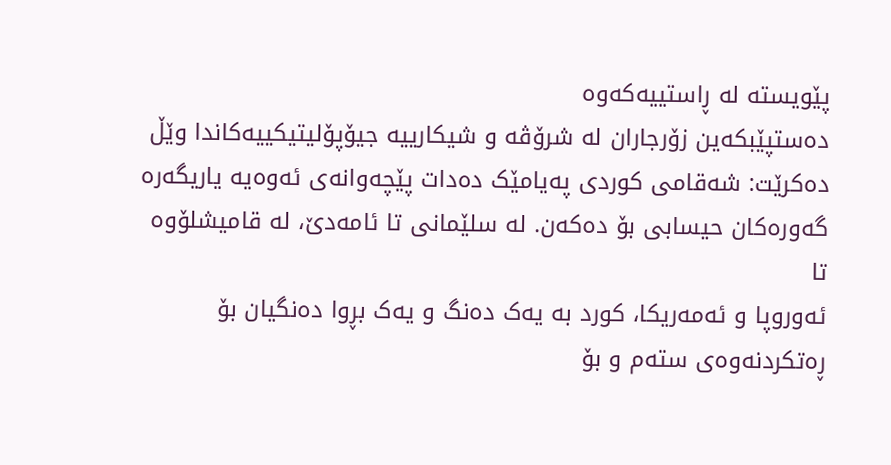پێویستە لە ڕاستییەکەوە
دەستپێبکەین زۆرجاران لە شرۆڤە و شیکارییە جیۆپۆلیتیکییەکاندا وێڵ
دەکرێت: شەقامی کوردی پەیامێک دەدات پێچەوانەی ئەوەیە یاریگەرە
گەورەکان حیسابی بۆ دەکەن. لە سلێمانی تا ئامەدێ، لە قامیشلۆوە تا
ئەوروپا و ئەمەریکا، کورد بە یەک دەنگ و یەک بڕوا دەنگیان بۆ
ڕەتکردنەوەی ستەم و بۆ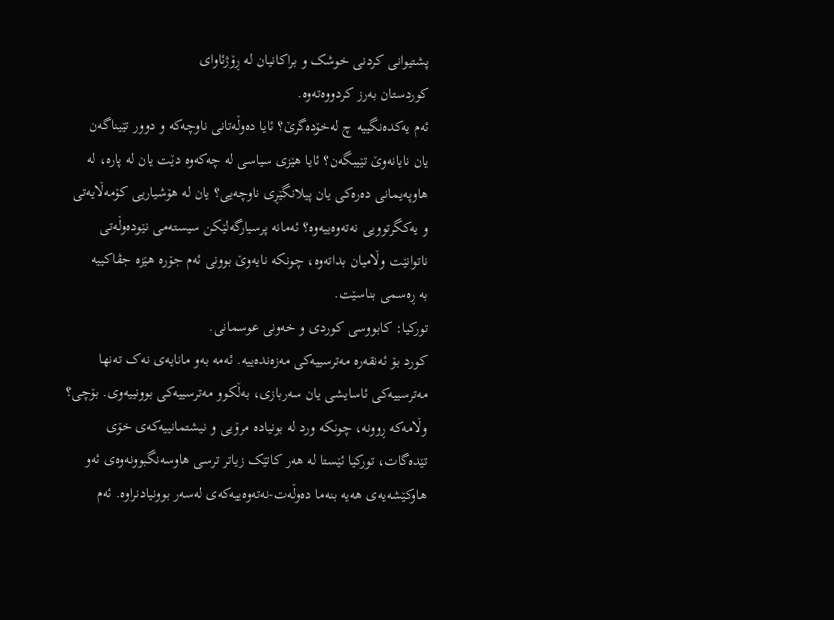پشتیوانی کردنی خوشک و براکانیان لە ڕۆژئاوای
کوردستان بەرز کردووەتەوە.
ئەم یەکدەنگییە چ لەخۆدەگرێ؟ ئایا دەوڵەتانی ناوچەکە و دوور تێیناگەن
یان نایانەوێ تێیبگەن؟ ئایا هێزی سیاسی لە چەکەوە دێت یان لە پارە، لە
هاوپەیمانی دەرەکی یان پیلانگێڕی ناوچەیی؟ یان لە هۆشیاریی کۆمەڵایەتی
و یەکگرتوویی نەتەوەییەوە؟ ئەمانە پرسیارگەلێکن سیستەمی نێودەوڵەتی
ناتوانێت وڵامیان بداتەوە، چونکە نایەوێ بوونی ئەم جۆرە هێزە جڤاکییە
بە ڕەسمی بناسێت.
تورکیا: کابووسی کوردی و خەونی عوسمانی.
کورد بۆ ئەنقەرە مەترسییەکی مەزەندەییە. ئەمە بەو مانایەی نەک تەنها
مەترسییەکی ئاسایشی یان سەربازی، بەڵکوو مەترسییەکی بوونییەوی. بۆچی؟
وڵامەکە ڕوونە، چونکە ورد لە بونیادە مرۆیی و نیشتمانییەکەی خۆی
تێدەگات، تورکیا ئێستا لە هەر کاتێک زیاتر ترسی هاوسەنگبوونەوەی ئەو
هاوکێشەیەی هەیە بنەما دەوڵەت-نەتەوەییەکەی لەسەر بوونیادنراوە. ئەم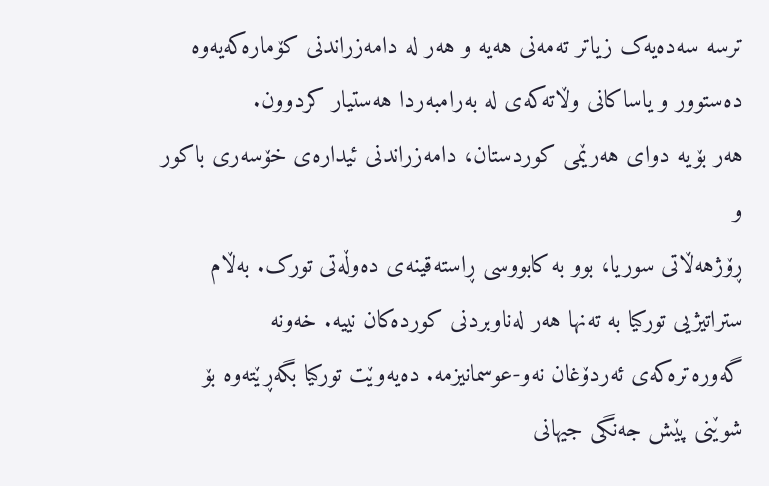ترسە سەدەیەک زیاتر تەمەنی هەیە و هەر لە دامەزراندنی کۆمارەکەیەوە
دەستوور و یاساکانی وڵاتەکەی لە بەرامبەردا هەستیار کردوون.
هەر بۆیە دوای هەرێمی کوردستان، دامەزراندنی ئیدارەی خۆسەری باکور و
ڕۆژهەڵاتی سوریا، بوو بە کابووسی ڕاستەقینەی دەوڵەتی تورک. بەڵام
ستراتیژیی تورکیا بە تەنها هەر لەناوبردنی کوردەکان نییە. خەونە
گەورەترەکەی ئەردۆغان نەو-عوسمانیزمە. دەیەوێت تورکیا بگەڕێتەوە بۆ
شوێنی پێش جەنگی جیهانی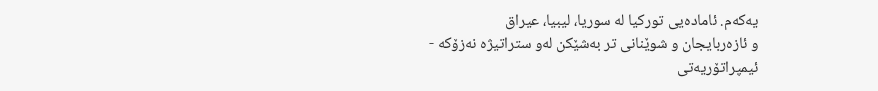یەکەم. ئامادەیی تورکیا لە سوریا، لیبیا، عیراق
و ئازەربایجان و شوێنانی تر بەشێکن لەو ستراتیژە نەزۆکە -
ئیمپراتۆریەتی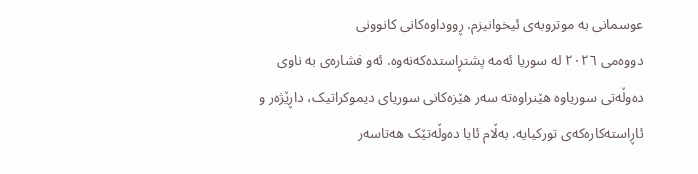عوسمانی بە موتروبەی ئیخوانیزم. ڕووداوەکانی کانوونی
دووەمی ٢٠٢٦ لە سوریا ئەمە پشتڕاستدەکەنەوە. ئەو فشارەی بە ناوی
دەوڵەتی سوریاوە هێنراوەتە سەر هێزەکانی سوریای دیموکراتیک، داڕێژەر و
ئاڕاستەکارەکەی تورکیایە. بەڵام ئایا دەوڵەتێک هەتاسەر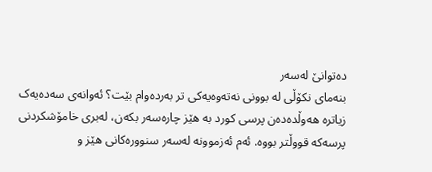دەتوانێ لەسەر
بنەمای نکۆڵی لە بوونی نەتەوەیەکی تر بەردەوام بێت؟ ئەوانەی سەدەیەک
زیاترە هەوڵدەدەن پرسی کورد بە هێز چارەسەر بکەن، لەبری خامۆشکردنی
پرسەکە قووڵتر بووە. ئەم ئەزموونە لەسەر سنوورەکانی هێز و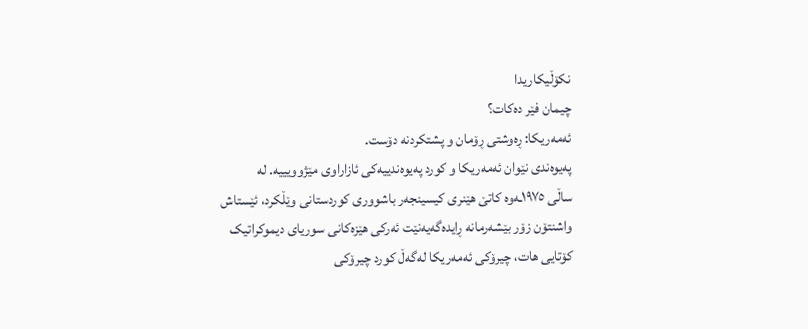نکۆڵیکاریدا
چیمان فێر دەکات؟
ئەمەریکا: ڕەوشتی ڕۆمان و پشتکردنە دۆست.
پەیوەندی نێوان ئەمەریکا و کورد پەیوەندییەکی ئازاراوی مێژوویییە. لە
ساڵی ١٩٧٥ـەوە کاتێ هێنری کیسینجەر باشووری کوردستانی وێڵکرد، ئێستاش
واشنتۆن زۆر بێشەرمانە ڕایدەگەیەنێت ئەرکی هێزەکانی سوریای دیموکراتیک
کۆتایی هات، چیرۆکی ئەمەریکا لەگەڵ کورد چیرۆکی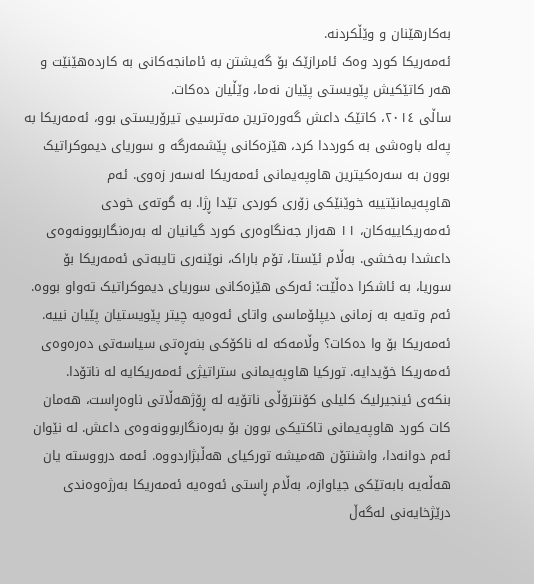بەکارهێنان و وێڵکردنە.
ئەمەریکا کورد وەک ئامرازێک بۆ گەیشتن بە ئامانجەکانی بە کاردەهێنێت و
هەر کاتێکیش پێویستی پێیان نەما، وێڵیان دەکات.
ساڵی ٢٠١٤، کاتێک داعش گەورەترین مەترسیی تیرۆریستی بوو، ئەمەریکا بە
پەلە باوەشی بە کورددا کرد، هێزەکانی پێشمەرگە و سوریای دیموکراتیک
بوون بە سەرەکیترین هاوپەیمانی ئەمەریکا لەسەر زەوی. ئەم
هاوپەیمانێتییە خوێنێکی زۆری کوردی تێدا ڕژا. بە گوتەی خودی
ئەمەریکاییەکان، ١١ هەزار جەنگاوەری کورد گیانیان لە بەرەنگاربوونەوەی
داعشدا بەخشی. بەڵام ئێستا، تۆم باراک، نوێنەری تایبەتی ئەمەریکا بۆ
سوریا، بە ئاشکرا دەڵێت: ئەرکی هێزەکانی سوریای دیموکراتیک تەواو بووە.
ئەم وتەیە بە زمانی دیپلۆماسی واتای ئەوەیە چیتر پێویستیان پێیان نییە.
ئەمەریکا بۆ وا دەکات؟ وڵامەکە لە ناکۆکی بنەڕەتی سیاسەتی دەرەوەی
ئەمەریکا خۆیدایە. تورکیا هاوپەیمانی ستراتیژی ئەمەریکایە لە ناتۆدا.
بنکەی ئینجیرلیک کلیلی کۆنترۆڵی ناتۆیە لە ڕۆژهەڵاتی ناوەڕاست، هەمان
کات کورد هاوپەیمانی تاکتیکی بوون بۆ بەرەنگاربوونەوەی داعش. لە نێوان
ئەم دوانەدا، واشنتۆن هەمیشە تورکیای هەڵبژاردووە. ئەمە درووستە یان
هەڵەیە بابەتێکی جیاوازە، بەڵام ڕاستی ئەوەیە ئەمەریکا بەرژەوەندی
درێژخایەنی لەگەڵ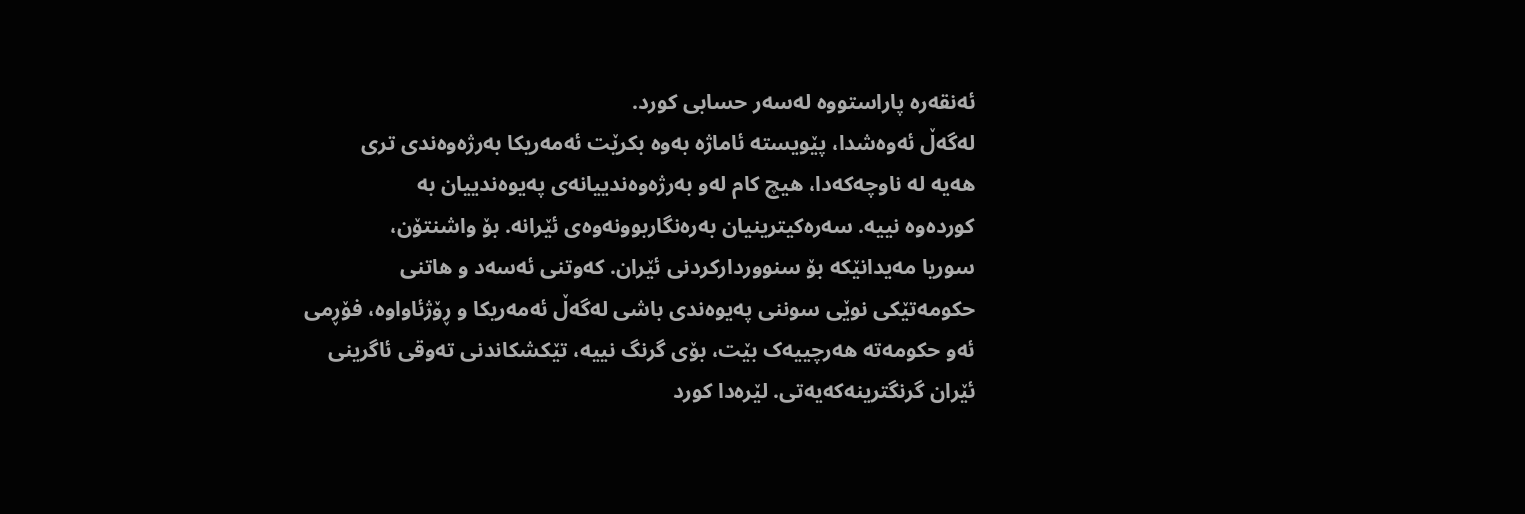ئەنقەرە پاراستووە لەسەر حسابی کورد.
لەگەڵ ئەوەشدا، پێویستە ئاماژە بەوە بکرێت ئەمەریکا بەرژەوەندی تری
هەیە لە ناوچەکەدا، هیچ کام لەو بەرژەوەندییانەی پەیوەندییان بە
کوردەوە نییە. سەرەکیترینیان بەرەنگاربوونەوەی ئێرانە. بۆ واشنتۆن،
سوریا مەیدانێکە بۆ سنووردارکردنی ئێران. کەوتنی ئەسەد و هاتنی
حکومەتێکی نوێی سوننی پەیوەندی باشی لەگەڵ ئەمەریکا و ڕۆژئاواوە، فۆڕمی
ئەو حکومەتە هەرچییەک بێت، بۆی گرنگ نییە، تێکشکاندنی تەوقی ئاگرینی
ئێران گرنگترینەکەیەتی. لێرەدا کورد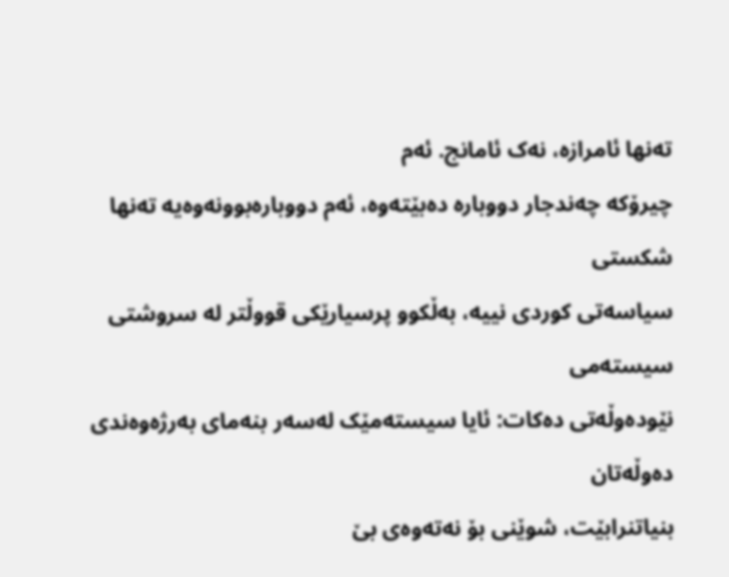تەنها ئامرازە، نەک ئامانج. ئەم
چیرۆکە چەندجار دووبارە دەبێتەوە، ئەم دووبارەبوونەوەیە تەنها شکستی
سیاسەتی کوردی نییە، بەڵکوو پرسیارێکی قووڵتر لە سروشتی سیستەمی
نێودەوڵەتی دەکات: ئایا سیستەمێک لەسەر بنەمای بەرژەوەندی دەوڵەتان
بنیاتنرابێت، شوێنی بۆ نەتەوەی بێ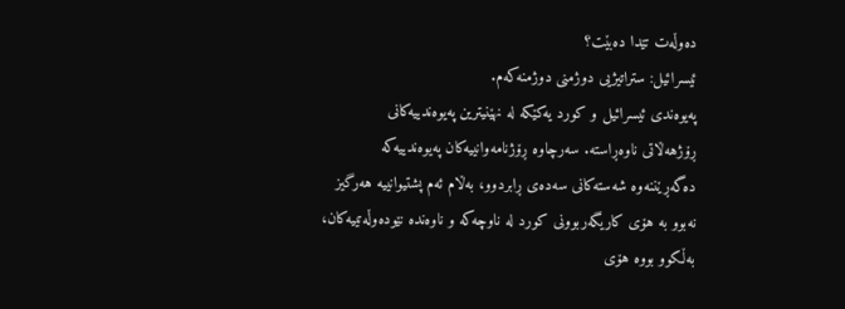دەوڵەت تێدا دەبێت؟
ئیسرائیل: ستراتیژیی دوژمنی دوژمنەکەم.
پەیوەندی ئیسرائیل و کورد یەکێکە لە نهێنیترین پەیوەندییەکانی
ڕۆژهەڵاتی ناوەڕاستە. سەرچاوە ڕۆژنامەوانییەکان پەیوەندییەکە
دەگەڕێننەوە شەستەکانی سەدەی ڕابردوو، بەڵام ئەم پشتیوانییە هەرگیز
نەبوو بە هۆی کاریگەربوونی کورد لە ناوچەکە و ناوەندە نێودەوڵەتییەکان،
بەڵکوو بووە هۆی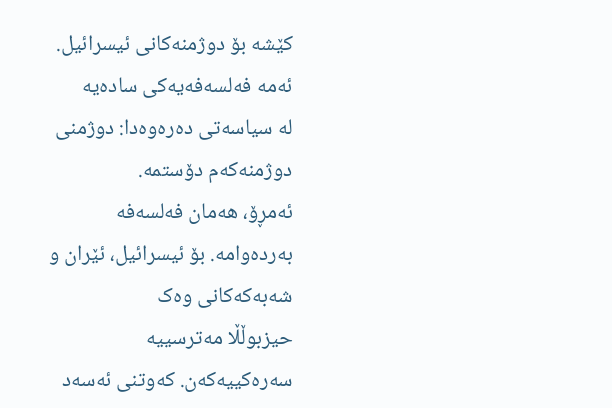کێشە بۆ دوژمنەکانی ئیسرائیل. ئەمە فەلسەفەیەکی سادەیە
لە سیاسەتی دەرەوەدا: دوژمنی دوژمنەکەم دۆستمە.
ئەمڕۆ، هەمان فەلسەفە بەردەوامە. بۆ ئیسرائیل، ئێران و شەبەکەکانی وەک
حیزبوڵڵا مەترسییە سەرەکییەکەن. کەوتنی ئەسەد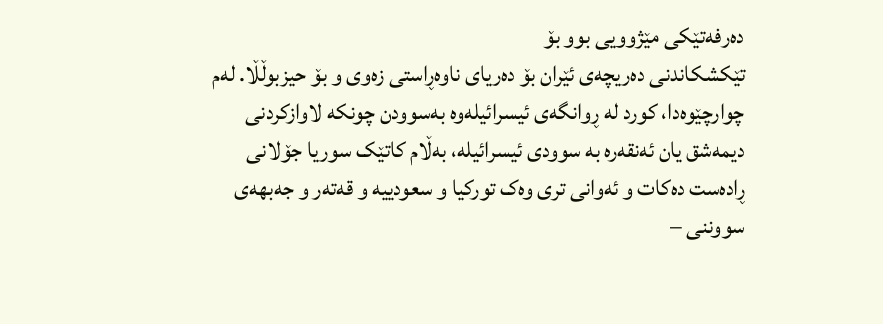دەرفەتێکی مێژوویی بوو بۆ
تێکشکاندنی دەریچەی ئێران بۆ دەریای ناوەڕاستی زەوی و بۆ حیزبوڵڵا. لەم
چوارچێوەدا، کورد لە ڕوانگەی ئیسرائیلەوە بەسوودن چونکە لاوازکردنی
دیمەشق یان ئەنقەرە بە سوودی ئیسرائیلە، بەڵام کاتێک سوریا جۆلانی
ڕادەست دەکات و ئەوانی تری وەک تورکیا و سعودییە و قەتەر و جەبهەی
سووننی –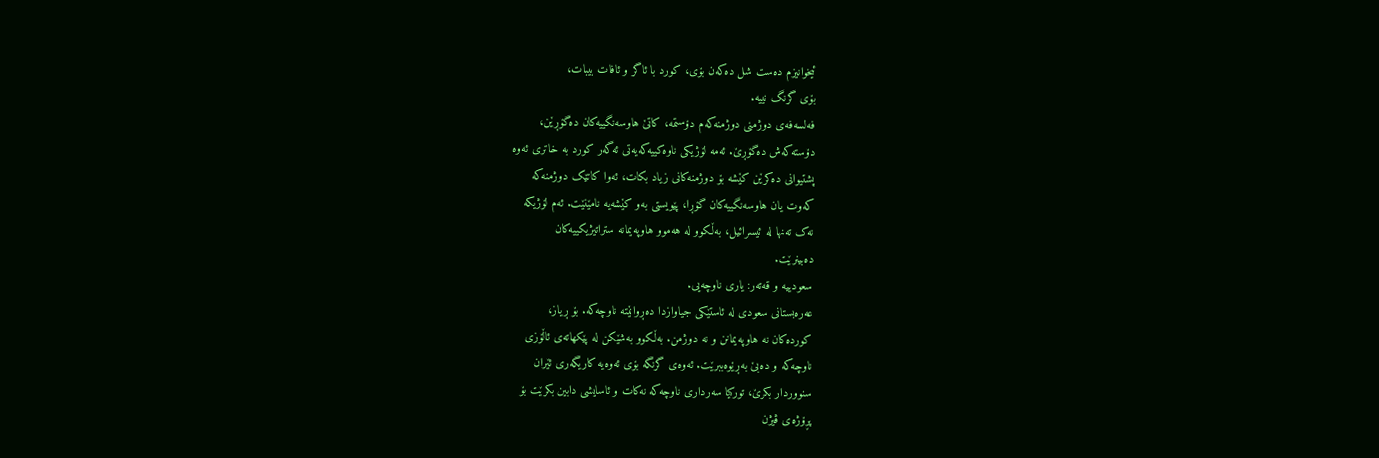ئیخوانیزم دەست شل دەکەن بۆی، کورد با ئاگر و ئافات بیبات،
بۆی گرنگ نییە.
فەلسەفەی دوژمنی دوژمنەکەم دۆستمە، کاتێ هاوسەنگییەکان دەگۆڕێن،
دۆستەکەش دەگۆڕێ. ئەمە لۆژیکی ناوەکییەکەیەتی ئەگەر کورد بە خاتری ئەوە
پشتیوانی دەکرێن کێشە بۆ دوژمنەکانی زیاد بکات، ئەوا کاتێک دوژمنەکە
کەوت یان هاوسەنگییەکان گۆڕا، پێویستی بەو کێشەیە نامێنێت. ئەم لۆژیکە
نەک تەنها لە ئیسرائیل، بەڵکوو لە هەموو هاوپەیمانە ستراتیژیکییەکان
دەبینرێت.
سعودییە و قەتەر: یاری ناوچەیی.
عەرەبستانی سعودی لە ئاستێکی جیاوازدا دەڕوانێتە ناوچەکە. بۆ ڕیاز،
کوردەکان نە هاوپەیمانن و نە دوژمن. بەڵکوو بەشێکن لە پێکهاتەی ئاڵۆزی
ناوچەکە و دەبێ بەڕێوەببرێت. ئەوەی گرنگە بۆی ئەوەیە کاریگەری ئێران
سنووردار بکرێ، تورکیا سەرداری ناوچەکە نەکات و ئاسایشی دابین بکرێت بۆ
پڕۆژەی ڤیژن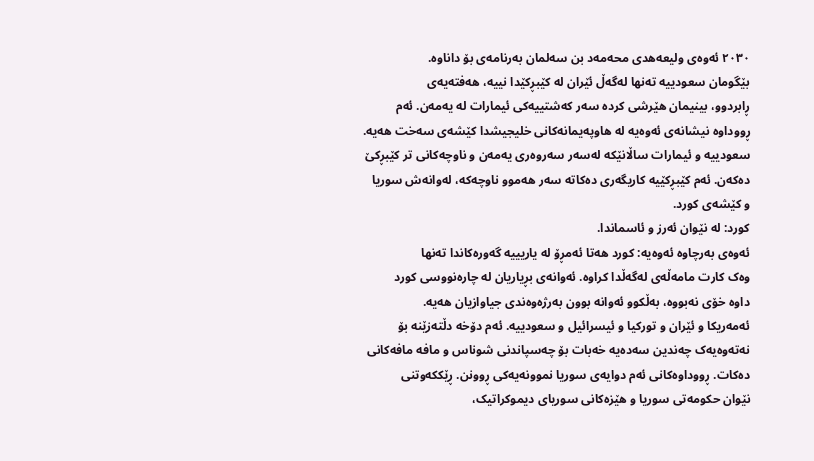٢٠٣٠ ئەوەی ولیعەهدی محەمەد بن سەلمان بەرنامەی بۆ داناوە.
بێگومان سعودییە تەنها لەگەڵ ئێران لە کێبڕکێدا نییە، هەفتەیەی
ڕابردوو، بینیمان هێرشی کردە سەر کەشتییەکی ئیمارات لە یەمەن. ئەم
ڕووداوە نیشانەی ئەوەیە لە هاوپەیمانەکانی خلیجیشدا کێشەی سەخت هەیە.
سعودییە و ئیمارات ساڵانێکە لەسەر سەروەری یەمەن و ناوچەکانی تر کێبڕکێ
دەکەن. ئەم کێبڕکێیە کاریگەری دەکاتە سەر هەموو ناوچەکە، لەوانەش سوریا
و کێشەی کورد.
کورد: لە نێوان ئەرز و ئاسماندا.
ئەوەی بەرچاوە ئەوەیە: کورد هەتا ئەمڕۆ لە یاریییە گەورەکاندا تەنها
وەک کارت مامەڵەی لەگەڵدا کراوە. ئەوانەی بڕیاریان لە چارەنووسی کورد
داوە خۆی نەبووە، بەڵکوو ئەوانە بوون بەرژەوەندی جیاوازیان هەیە.
ئەمەریکا و ئێران و تورکیا و ئیسرائیل و سعودییە. ئەم دۆخە دڵتەزێنە بۆ
نەتەوەیەک چەندین سەدەیە خەبات بۆ چەسپاندنی شوناس و مافە مافەکانی
دەکات. ڕووداوەکانی ئەم دوایەی سوریا نموونەیەکی ڕوونن. ڕێککەوتنی
نێوان حکومەتی سوریا و هێزەکانی سوریای دیموکراتیک،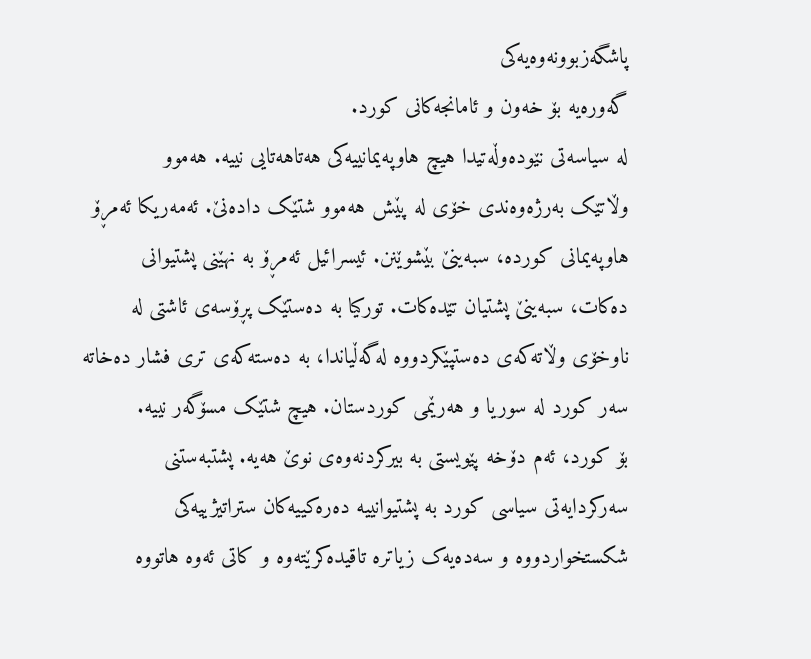پاشگەزبوونەوەیەکی
گەورەیە بۆ خەون و ئامانجەکانی کورد.
لە سیاسەتی نێودەوڵەتیدا هیچ هاوپەیمانییەکی هەتاهەتایی نییە. هەموو
وڵاتێک بەرژەوەندی خۆی لە پێش هەموو شتێک دادەنێ. ئەمەریکا ئەمڕۆ
هاوپەیمانی کوردە، سبەینێ بێشوێنن. ئیسرائیل ئەمڕۆ بە نهێنی پشتیوانی
دەکات، سبەینێ پشتیان تێدەکات. تورکیا بە دەستێک پڕۆسەی ئاشتی لە
ناوخۆی وڵاتەکەی دەستپێکردووە لەگەڵیاندا، بە دەستەکەی تری فشار دەخاتە
سەر کورد لە سوریا و هەرێمی کوردستان. هیچ شتێک مسۆگەر نییە.
بۆ کورد، ئەم دۆخە پێویستی بە بیرکردنەوەی نوێ هەیە. پشتبەستنی
سەرکردایەتی سیاسی کورد بە پشتیوانییە دەرەکییەکان ستراتیژییەکی
شکستخواردووە و سەدەیەک زیاترە تاقیدەکرێتەوە و کاتی ئەوە هاتووە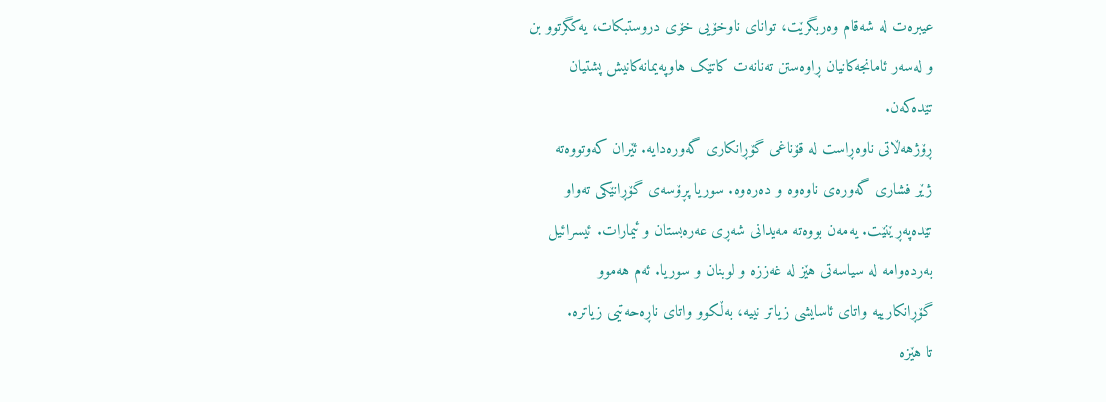عیبرەت لە شەقام وەربگرێت، توانای ناوخۆیی خۆی دروستبکات، یەکگرتوو بن
و لەسەر ئامانجەکانیان ڕاوەستن تەنانەت کاتێک هاوپەیمانەکانیش پشتیان
تێدەکەن.
ڕۆژهەڵاتی ناوەڕاست لە قۆناغی گۆڕانکاری گەورەدایە. ئێران کەوتووەتە
ژێر فشاری گەورەی ناوەوە و دەرەوە. سوریا پڕۆسەی گۆڕانێکی تەواو
تێدەپەڕێنێت. یەمەن بووەتە مەیدانی شەڕی عەرەبستان و ئیمارات. ئیسرائیل
بەردەوامە لە سیاسەتی هێز لە غەززە و لوبنان و سوریا. ئەم هەموو
گۆڕانکارییە واتای ئاسایشی زیاتر نییە، بەڵکوو واتای ناڕەحەتیی زیاترە.
تا هێزە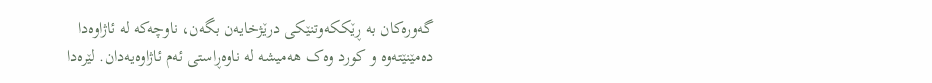گەورەکان بە ڕێککەوتنێکی درێژخایەن بگەن، ناوچەکە لە ئاژاوەدا
دەمێنێتەوە و کورد وەک هەمیشە لە ناوەڕاستی ئەم ئاژاوەیەدان. لێرەدا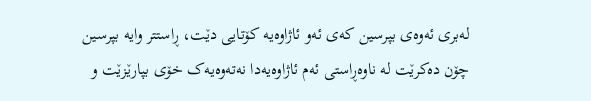لەبری ئەوەی بپرسین کەی ئەو ئاژاوەیە کۆتایی دێت، ڕاستتر وایە بپرسین
چۆن دەکرێت لە ناوەڕاستی ئەم ئاژاوەیەدا نەتەوەیەک خۆی بپارێزێت و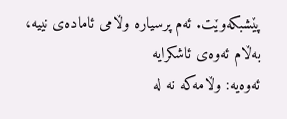پێشبکەوێت. ئەم پرسیارە وڵامی ئامادەی نییە، بەڵام ئەوەی ئاشکرایە
ئەوەیە: وڵامەکە نە لە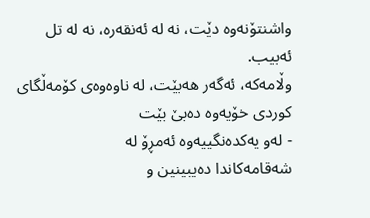واشنتۆنەوە دێت، نە لە ئەنقەرە، نە لە تل ئەبیب.
وڵامەکە، ئەگەر هەبێت، لە ناوەوەی کۆمەڵگای کوردی خۆیەوە دەبێ بێت
- لەو یەکدەنگییەوە ئەمڕۆ لە
شەقامەکاندا دەیبینین و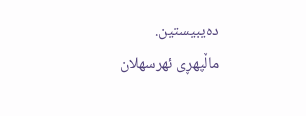دەیبیستین.
ماڵپهڕی ئهرسهلان